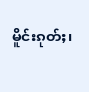မိူင်းၵုတ်ႈ၊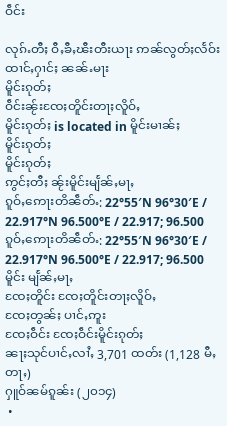ဝဵင်း

လုၵ်ႉတီႈ ဝီႇၶီႇၽီးတီးယႃး ဢၼ်လွတ်ႈလႅဝ်းထၢင်ႇႁၢင်ႈ ၼၼ်ႉမႃး
မိူင်းၵုတ်ႈ
ဝဵင်းၼႂ်းၸႄႈတိူင်းတႃႈလိူဝ်ႇ
မိူင်းၵုတ်ႈ is located in မိူင်းမၢၼ်ႈ
မိူင်းၵုတ်ႈ
မိူင်းၵုတ်ႈ
ဢွင်ႈတီႈ ၼႂ်းမိူင်းမျႅၼ်ႇမႃႇ
ၵူဝ်ႇဢေႃးတိၼဵတ်ႉ: 22°55′N 96°30′E / 22.917°N 96.500°E / 22.917; 96.500ၵူဝ်ႇဢေႃးတိၼဵတ်ႉ: 22°55′N 96°30′E / 22.917°N 96.500°E / 22.917; 96.500
မိူင်း မျႅၼ်ႇမႃႇ
ၸႄႈတိူင်း ၸႄႈတိူင်းတႃႈလိူဝ်ႇ
ၸႄႈတွၼ်ႈ ပၢင်ႇဢူး
ၸႄႈဝဵင်း ၸႄႈဝဵင်းမိူင်းၵုတ်ႈ
ၼႃႈသုင်ပၢင်ႇလၢႆႇ 3,701 ထတ်း (1,128 မီႇတႃႇ)
ႁူဝ်ၼမ်ၵူၼ်း (၂၀၁၄)
 •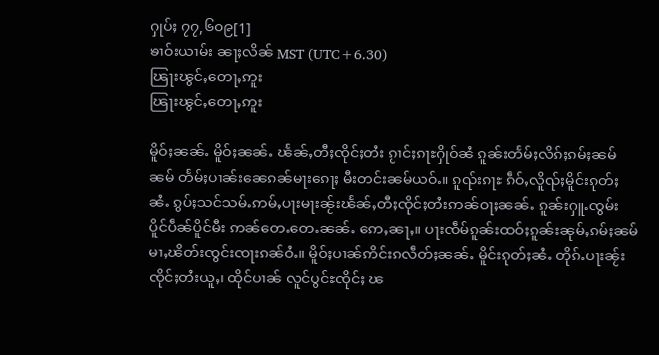ႁုပ်ႈ ၇၇,၆၀၉[1]
ၶၢဝ်းယၢမ်း ၼႃႈလိၼ် MST (UTC+6.30)
ၽြႃးၽွင်ႇတေႃႇဢူး
ၽြႃးၽွင်ႇတေႃႇဢူး

မိူဝ်ႈၼၼ်ႉ မိူဝ်ႈၼၼ်ႉ ၽႅၼ်ႇတီႈၸိုင်ႈတႆး ၵႂၢင်ႈၵႃႊႁိုဝ်ၼႆ ၵူၼ်းတႅမ်ႈလိၵ်ႈၵမ်ႈၼမ်ၼမ် တႅမ်ႈပၢၼ်းၼေၵၼ်မႃးၵေႃႈ မီးတင်းၼမ်ယဝ်ႉ။ ၵူၺ်းၵႃႊ ၵဵဝ်ႇလိူၺ်ႈမိူင်းၵုတ်ႈၼႆႉ ၵွပ်ႈသင်သမ်ႉဢမ်ႇပႃးမႃးၼႂ်းၽႅၼ်ႇတီႈၸိုင်ႈတႆးဢၼ်ဝႃႈၼၼ်ႉ ၵူၼ်းႁူႉၸွမ်း ပိူင်ပဵၼ်ပိူင်မီး ဢၼ်တေႉတေႉၼၼ်ႉ ဢေႇၼႃႇ။ ပႃးၸဵမ်ၵူၼ်းထဝ်ႈၵူၼ်းၼုမ်ႇၵမ်ႈၼမ် မၢႇၽိတ်းၸွင်းၸႃးၵၼ်ဝႆႉ။ မိူဝ်ႈပၢၼ်ဢိင်းၵလဵတ်ႈၼၼ်ႉ မိူင်းၵုတ်ႈၼႆႉ တိုၵ်ႉပႃးၼႂ်းၸိုင်ႈတႆးယူႇ၊ ထိုင်ပၢၼ် လူင်ပွင်ႊၸိုင်ႈ ၽ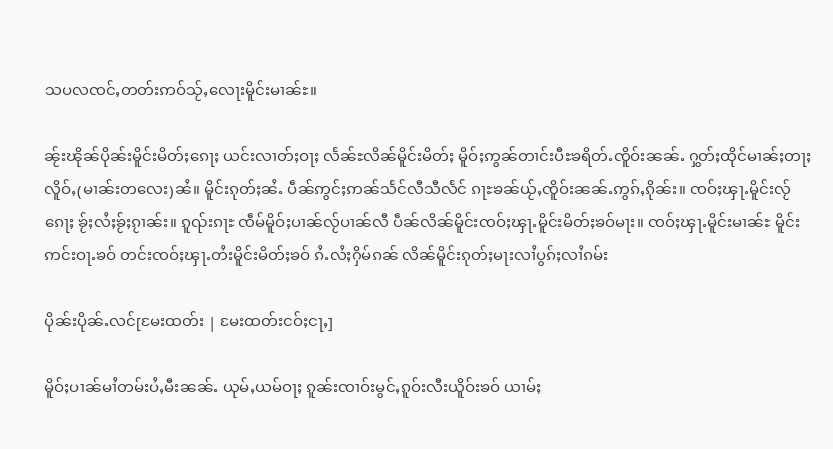သပလၸင်ႇတတ်းဢဝ်သႂ်ႇလေႃးမိူင်းမၢၼ်ႊ။

ၼႂ်းၽိုၼ်ပိုၼ်းမိူင်းမိတ်ႈၵေႃႈ ယင်းလၢတ်ႈဝႃႈ လႅၼ်ႊလိၼ်မိူင်းမိတ်ႈ မိူဝ်ႈဢွၼ်တၢင်းပီႊၶရိတ်ႉၸိူဝ်းၼၼ်ႉ ႁွတ်ႈထိုင်မၢၼ်ႈတႃႈလိူဝ်ႇ(မၢၼ်းတလေး)ၼႆ။ မိူင်းၵုတ်ႈၼႆႉ ပဵၼ်ဢွင်ႈဢၼ်သႅင်လီသီလႅင် ၵႃႊၶၼ်ယႂ်ႇၸိူဝ်းၼၼ်ႉဢွၵ်ႇၵိုၼ်း။ ၸဝ်ႈၾႃႉမိူင်းလႂ်ၵေႃႈ ၶႂ်ႈလႆႈၶႂ်ႈၵႂၢၼ်း။ ၵူၺ်းၵႃႊ ၸဵမ်မိူဝ်ႈပၢၼ်လႂ်ပၢၼ်လီ ပဵၼ်လိၼ်မိူင်းၸဝ်ႈၾႃႉမိူင်းမိတ်ႈၶဝ်မႃး။ ၸဝ်ႈၾႃႉမိူင်းမၢၼ်ႊ မိူင်းဢင်းဝႃႉၶဝ် တင်းၸဝ်ႈၾႃႉတႆးမိူင်းမိတ်ႈၶဝ် ၵႆႉလႆႈႁိမ်ၵၼ် လိၼ်မိူင်းၵုတ်ႈမႃးလၢႆပွၵ်ႈလၢႆၵမ်း

ပိုၼ်းပိုၼ်ႉလင်[မႄးထတ်း | မႄးထတ်းငဝ်ႈငႃႇ]

မိူဝ်ႈပၢၼ်မၢႆတမ်းပႆႇမီးၼၼ်ႉ ယုမ်ႇယမ်ဝႃႈ ၵူၼ်းၸၢဝ်းမွင်ႇၵူဝ်းလီးယိူဝ်းၶဝ် ယၢမ်ႈ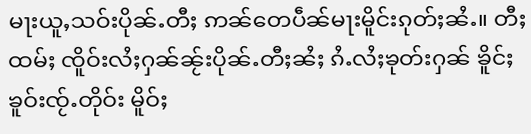မႃးယူႇသဝ်းပိုၼ်ႉတီႈ ဢၼ်တေပဵၼ်မႃးမိူင်းၵုတ်ႈၼႆႉ။ တီႈထမ်ႈ ၸိူဝ်းလႆႈႁၼ်ၼႂ်းပိုၼ်ႉတီႈၼႆႈ ၵႆႉလႆႈၶုတ်းႁၼ် ၶိူင်ႈၶူဝ်းၸႂ်ႉတိုဝ်း မိူဝ်ႈ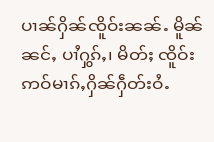ပၢၼ်ႁိၼ်ၸိူဝ်းၼၼ်ႉ မိူၼ်ၼင်ႇ ပၢႆႁွၵ်ႇ၊ မိတ်ႈ ၸိူဝ်းဢဝ်မၢၵ်ႇႁိၼ်ႁဵတ်းဝႆႉ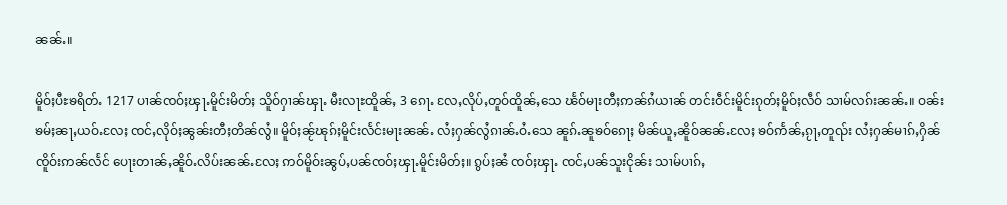ၼၼ်ႉ။

မိူဝ်ႈပီႊၶရိတ်ႉ 1217 ပၢၼ်ၸဝ်ႈၾႃႉမိူင်းမိတ်ႈ သိူဝ်ႁၢၼ်ၾႃႉ မီးလႃႊထိူၼ်ႇ 3 ၵေႃႉ လႄႇလိုပ်ႇတူဝ်ထိူၼ်ႇသေ ၽႅဝ်မႃးတီႈဢၼ်ၵႆယၢၼ် တင်းဝဵင်းမိူင်းၵုတ်ႈမိူဝ်ႈလဵဝ် သၢမ်လၵ်းၼၼ်ႉ။ ဝၼ်းၶမ်ႈၼႃႇယဝ်ႉလႄႈ ၸင်ႇလိုဝ်ႈၼွၼ်းတီႈတိၼ်လွႆ။ မိူဝ်ႈၼႂ်ၽုၵ်ႈမိူင်းလႅင်းမႃးၼၼ်ႉ လႆႈႁၼ်လွႆၵၢၼ်ႉဝႆႉသေ ၼူၵ်ႉၼူၶဝ်ၵေႃႈ မိၼ်ယူႇၼိူဝ်ၼၼ်ႉလႄႈ ၶဝ်ဢႅၼ်ႇၵႂႃႇတူၺ်း လႆႈႁၼ်မၢၵ်ႇႁိၼ် ၸိူဝ်းဢၼ်လႅင် ပေႃးတၢၼ်ႇၼိူဝ်ႉလိပ်းၼၼ်ႉလႄႈ ဢဝ်မိူဝ်းၼွပ်ႇပၼ်ၸဝ်ႈၾႃႉမိူင်းမိတ်ႈ။ ၵွပ်ႈၼႆ ၸဝ်ႈၾႃႉ ၸင်ႇပၼ်သူးငိုၼ်း သၢမ်ပၢၵ်ႇ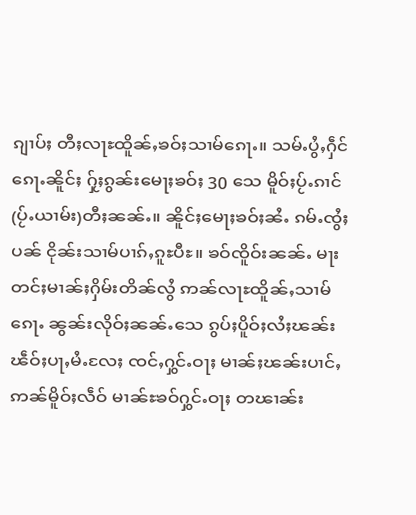ၵျၢပ်ႈ တီႈလႃႊထိူၼ်ႇၶဝ်ႈသၢမ်ၵေႃႉ။ သမ်ႉပွႆႇႁဵင်ၵေႃႉၼိူင်ႈ ႁႂ်ႈၵွၼ်းမေႃႈၶဝ်ႈ 30 သေ မိူဝ်ႈပႂ်ႉၵၢင်(ပႂ်ႉယၢမ်း)တီႈၼၼ်ႉ။ ၼိူင်ႈမေႃႈၶဝ်ႈၼႆႉ ၵမ်ႉၸွႆႈပၼ် ငိုၼ်းသၢမ်ပၢၵ်ႇၵူႊပီႊ။ ၶဝ်ၸိူဝ်းၼၼ်ႉ မႃးတင်ႈမၢၼ်ႈႁိမ်းတိၼ်လွႆ ဢၼ်လႃႊထိူၼ်ႇသၢမ်ၵေႃႉ ၼွၼ်းလိုဝ်ႈၼၼ်ႉသေ ၵွပ်ႈပိူဝ်ႈလႆႈၽၼ်းၽဵဝ်ႈပႃႇမႆႉလႄႈ ၸင်ႇႁွင်ႉဝႃႈ မၢၼ်ႈၽၼ်းပၢင်ႇ ဢၼ်မိူဝ်ႈလဵဝ် မၢၼ်ႊၶဝ်ႁွင်ႉဝႃႈ တၽၢၼ်း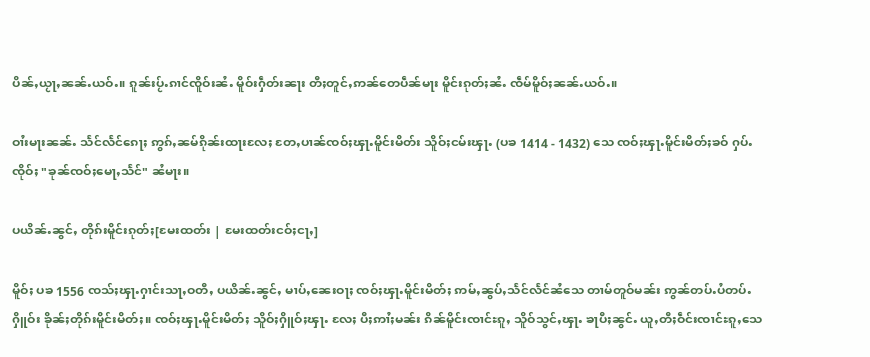ပိၼ်ႇယႂႃႇၼၼ်ႉယဝ်ႉ။ ၵူၼ်းပႂ်ႉၵၢင်ၸိူဝ်းၼႆႉ မိူဝ်းႁဵတ်းၼႃး တီႈတူင်ႇဢၼ်တေပဵၼ်မႃး မိူင်းၵုတ်ႈၼႆႉ ၸဵမ်မိူဝ်ႈၼၼ်ႉယဝ်ႉ။

ဝၢႆးမႃးၼၼ်ႉ သႅင်လႅင်ၵေႃႈ ဢွၵ်ႇၼမ်ၵိုၼ်းထႃးလႄႈ တႄႇပၢၼ်ၸဝ်ႈၾႃႉမိူင်းမိတ်း သိူဝ်ႈငမ်းၾႃႉ (ပၶ 1414 - 1432) သေ ၸဝ်ႈၾႃႉမိူင်းမိတ်ႈၶဝ် ႁပ်ႉၸိုဝ်ႈ "ၶုၼ်ၸဝ်ႈမေႃႇသႅင်" ၼႆမႃး။

ပယိၼ်ႉၼွင်ႇ တိုၵ်းမိူင်းၵုတ်ႈ[မႄးထတ်း | မႄးထတ်းငဝ်ႈငႃႇ]

မိူဝ်ႈ ပၶ 1556 ၸသ်ႈၾႃႉႁၢင်းသႃႇဝတီႇ ပယိၼ်ႉၼွင်ႇ မၢပ်ႇၼေးဝႃႈ ၸဝ်ႈၾႃႉမိူင်းမိတ်ႈ ဢမ်ႇၼွပ်ႇသႅင်လႅင်ၼႆသေ တၢမ်တူဝ်မၼ်း ဢွၼ်တပ်ႉပႆတပ်ႉႁိူဝ်း ၶိုၼ်ႈတိုၵ်းမိူင်းမိတ်ႈ။ ၸဝ်ႈၾႃႉမိူင်းမိတ်ႈ သိူဝ်ႈႁိူဝ်ႈၾႃႉ လႄႈ ပီႈဢၢႆႈမၼ်း ၵိၼ်မိူင်းၸၢင်ႊၵူႇ သိူဝ်သွင်ႇၾႃႉ ၶႃပီႈၼွင်ႉ ယူႇတီႈဝဵင်းၸၢင်ႊၵူႇသေ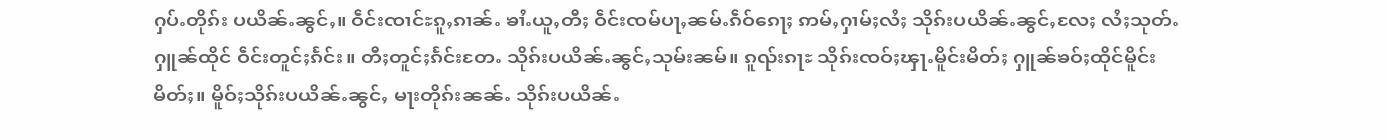ႁပ်ႉတိုၵ်း ပယိၼ်ႉၼွင်ႇ။ ဝဵင်းၸၢင်ႊၵူႇၵၢၼ်ႉ ၶၢႆႉယူႇတီႈ ဝဵင်းၸမ်ပႃႇၼမ်ႉၵဵဝ်ၵေႃႈ ဢမ်ႇႁၢမ်ႈလႆႈ သိုၵ်းပယိၼ်ႉၼွင်ႇလႄႈ လႆႈသုတ်ႉႁူၼ်ထိုင် ဝဵင်းတူင်ႈၵႅင်း။ တီႈတူင်ႈၵႅင်းတႄႉ သိုၵ်းပယိၼ်ႉၼွင်ႇသုမ်းၼမ်။ ၵူၺ်းၵႃႊ သိုၵ်းၸဝ်ႈၾႃႉမိူင်းမိတ်ႈ ႁူၼ်ၶဝ်ႈထိုင်မိူင်းမိတ်ႈ။ မိူဝ်ႈသိုၵ်းပယိၼ်ႉၼွင်ႇ မႃးတိုၵ်းၼၼ်ႉ သိုၵ်းပယိၼ်ႉ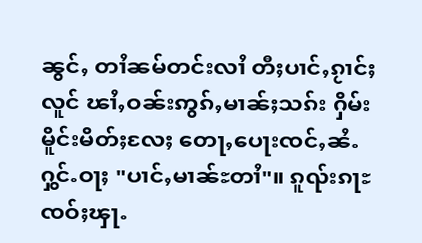ၼွင်ႇ တၢႆၼမ်တင်းလၢႆ တီႈပၢင်ႇၵႂၢင်ႈလူင် ၽၢႆႇဝၼ်းဢွၵ်ႇမၢၼ်ႈသၵ်း ႁိမ်းမိူင်းမိတ်ႈလႄႈ တေႃႇပေႃးၸင်ႇၼႆႉ ႁွင်ႉဝႃႈ "ပၢင်ႇမၢၼ်ႊတၢႆ"။ ၵူၺ်းၵႃႊ ၸဝ်ႈၾႃႉ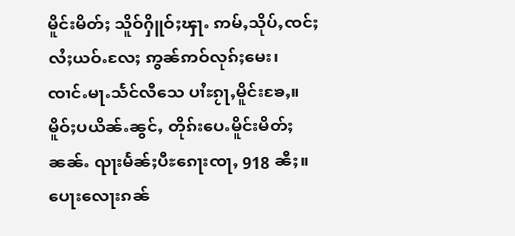မိူင်းမိတ်ႈ သိူဝ်ႁိူဝ်ႈၾႃႉ ဢမ်ႇသိုပ်ႇၸင်ႈလႆႈယဝ်ႉလႄႈ ဢွၼ်ဢဝ်လုၵ်ႈမေး၊ ၸၢင်ႉမႃႉသႅင်လီသေ ပၢႆႊၵႂႃႇမိူင်းၶႄႇ။ မိူဝ်ႈပယိၼ်ႉၼွင်ႇ တိုၵ်းပေႉမိူင်းမိတ်ႈၼၼ်ႉ ၺႃးမႅၼ်ႈပီႊၵေႃးၸႃႇ 918 ၼီႈ။ ပေႃးလေႃးၵၼ်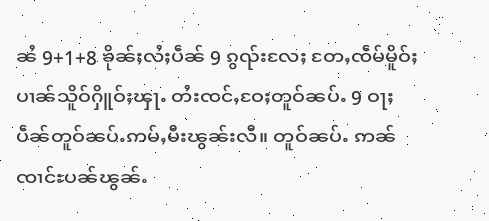ၼႆ 9+1+8 ၶိုၼ်ႈလႆႈပဵၼ် 9 ၵွၺ်းလႄႈ တႄႇၸဵမ်မိူဝ်ႈပၢၼ်သိူဝ်ႁိူဝ်ႈၾႃႉ တႆးၸင်ႇဝႄႈတူဝ်ၼပ်ႉ 9 ဝႃႈပဵၼ်တူဝ်ၼပ်ႉဢမ်ႇမီးၽွၼ်းလီ။ တူဝ်ၼပ်ႉ ဢၼ်ၸၢင်ႊပၼ်ၽွၼ်ႉ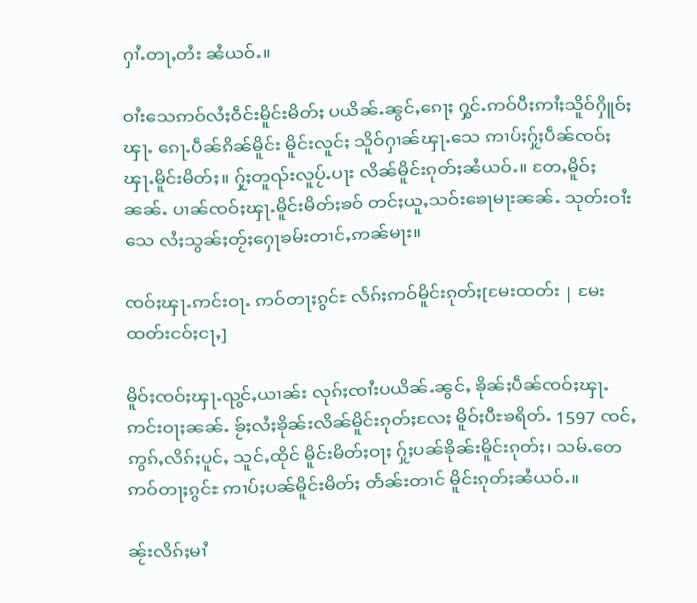ႁၢႆႉတႃႇတႆး ၼႆယဝ်ႉ။

ဝၢႆးသေဢဝ်လႆႈဝဵင်းမိူင်းမိတ်ႈ ပယိၼ်ႉၼွင်ႇၵေႃႈ ႁွင်ႉဢဝ်ပီႈဢၢႆႈသိူဝ်ႁိူဝ်ႈၾႃႉ ၵေႃႉပဵၼ်ၵိၼ်မိူင်း မိူင်းလူင်ႈ သိူဝ်ႁၢၼ်ၾႃႉသေ ဢၢပ်ႈႁႂ်ႈပဵၼ်ၸဝ်ႈၾႃႉမိူင်းမိတ်ႈ။ ႁႂ်ႈတူၺ်းလူပႂ်ႉပႃး လိၼ်မိူင်းၵုတ်ႈၼႆယဝ်ႉ။ တႄႇမိူဝ်ႈၼၼ်ႉ ပၢၼ်ၸဝ်ႈၾႃႉမိူင်းမိတ်ႈၶဝ် တင်ႈယူႇသဝ်းၶေႃမႃးၼၼ်ႉ သုတ်းဝၢႆးသေ လႆႈသွၼ်ႈတႂ်ႈႁေႃၶမ်းတၢင်ႇဢၼ်မႃး။

ၸဝ်ႈၾႃႉဢင်းဝႃႉ ဢဝ်တႃႈၵွင်ႊ လႅၵ်ႈဢဝ်မိူင်းၵုတ်ႈ[မႄးထတ်း | မႄးထတ်းငဝ်ႈငႃႇ]

မိူဝ်ႈၸဝ်ႈၾႃႉၺွင်ႇယၢၼ်း လုၵ်ႈၸၢႆးပယိၼ်ႉၼွင်ႇ ၶိုၼ်ႈပဵၼ်ၸဝ်ႈၾႃႉဢင်းဝႃႈၼၼ်ႉ ၶႂ်ႈလႆႈၶိုၼ်းလိၼ်မိူင်းၵုတ်ႈလႄႈ မိူဝ်ႈပီႊၶရိတ်ႉ 1597 ၸင်ႇဢွၵ်ႇလိၵ်ႈပူင်ႇ သူင်ႇထိုင် မိူင်းမိတ်ႈဝႃႈ ႁႂ်ႈပၼ်ၶိုၼ်းမိူင်းၵုတ်ႈ၊ သမ်ႉတေဢဝ်တႃႈၵွင်ႊ ဢၢပ်ႈပၼ်မိူင်းမိတ်ႈ တႅၼ်းတၢင် မိူင်းၵုတ်ႈၼႆယဝ်ႉ။

ၼႂ်းလိၵ်ႈမၢႆ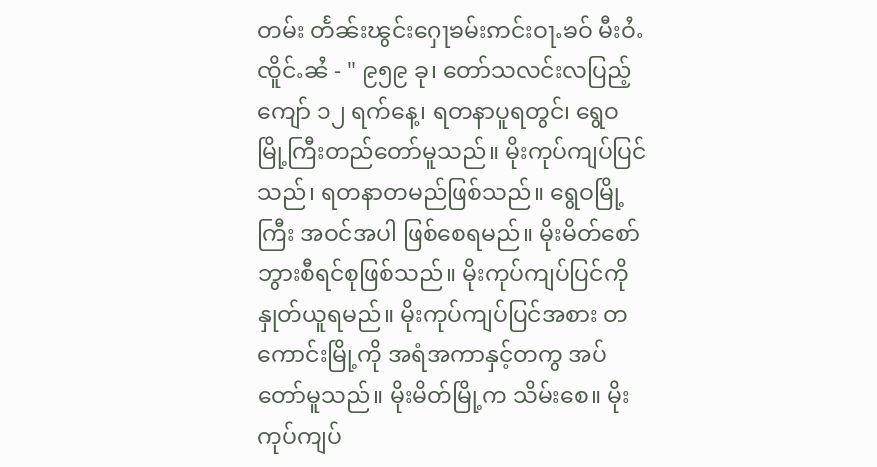တမ်း တႅၼ်းၽွင်းႁေႃၶမ်းဢင်းဝႃႉၶဝ် မီးဝႆႉၸိူင်ႉၼႆ - " ၉၅၉ ခု၊ တော်သလင်းလပြည့်ကျော် ၁၂ ရက်နေ့၊ ရတနာပူရတွင်၊ ရွေဝမြို့ကြီးတည်တော်မူသည်။ မိုးကုပ်ကျပ်ပြင်သည်၊ ရတနာတမည်ဖြစ်သည်။ ရွေဝမြို့ကြီး အဝင်အပါ ဖြစ်စေရမည်။ မိုးမိတ်စော်ဘွားစီရင်စုဖြစ်သည်။ မိုးကုပ်ကျပ်ပြင်ကို နှုတ်ယူရမည်။ မိုးကုပ်ကျပ်ပြင်အစား တကောင်းမြို့ကို အရံအကာနှင့်တကွ အပ်တော်မူသည်။ မိုးမိတ်မြို့က သိမ်းစေ။ မိုးကုပ်ကျပ်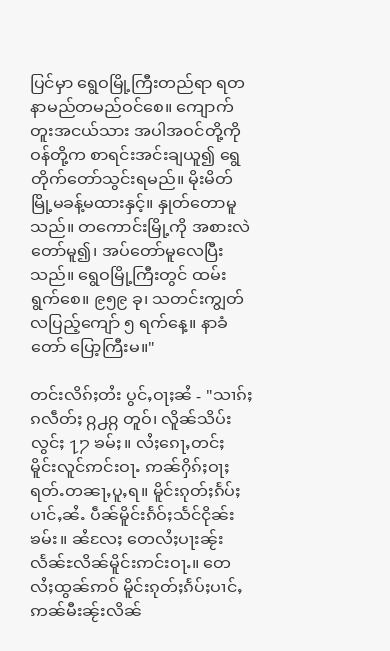ပြင်မှာ ရွေဝမြို့ကြီးတည်ရာ ရတနာမည်တမည်ဝင်စေ။ ကျောက်တူးအငယ်သား အပါအဝင်တို့ကို ဝန်တို့က စာရင်းအင်းချယူ၍ ရွေတိုက်တော်သွင်းရမည်။ မိုးမိတ်မြို့မခန့်မထားနှင့်။ နှုတ်တောမူသည်။ တကောင်းမြို့ကို အစားလဲတော်မူ၍၊ အပ်တော်မူလေပြီးသည်။ ရွေဝမြို့ကြီးတွင် ထမ်းရွက်စေ။ ၉၅၉ ခု၊ သတင်းကျွတ်လပြည့်ကျော် ၅ ရက်နေ့။ နာခံတော် ပြော့ကြီးမ။"

တင်းလိၵ်ႈတႆး ပွင်ႇဝႃႈၼႆ - "သၢၵ်ႈၵလဵတ်ႈ ႙႕႙ တူဝ်၊ လိူၼ်သိပ်းလွင်ႈ ႑႒ ၶမ်ႈ။ လႆႈၵေႃႇတင်ႈ မိူင်းလူင်ဢင်းဝႃႉ ဢၼ်ႁိၵ်ႈဝႃႈ ရတ်ႉတၼႃႇပူႇရ။ မိူင်းၵုတ်ႈၵႅပ်ႈပၢင်ႇၼႆႉ ပဵၼ်မိူင်းၵႅဝ်ႈသႅင်ငိုၼ်းၶမ်း။ ၼႆလႄႈ တေလႆႈပႃးၼႂ်းလႅၼ်ႊလိၼ်မိူင်းဢင်းဝႃႉ။ တေလႆႈထွၼ်ဢဝ် မိူင်းၵုတ်ႈၵႅပ်ႈပၢင်ႇ ဢၼ်မီးၼႂ်းလိၼ်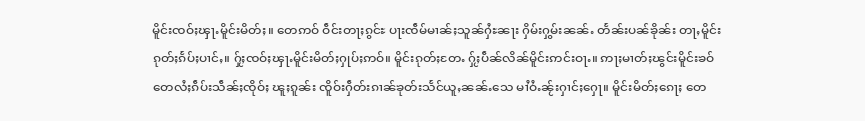မိူင်းၸဝ်ႈၾႃႉမိူင်းမိတ်ႈ။ တေဢဝ် ဝဵင်းတႃႈၵွင်ႊ ပႃးၸဵမ်မၢၼ်ႈသူၼ်ႁႆႊၼႃး ႁိမ်းႁွမ်းၼၼ်ႉ တႅၼ်းပၼ်ၶိုၼ်း တႃႇမိူင်းၵုတ်ႈၵႅပ်ႈပၢင်ႇ။ ႁႂ်ႈၸဝ်ႈၾႃႉမိူင်းမိတ်ႈႁုပ်ႈဢဝ်။ မိူင်းၵုတ်ႈတႄႉ ႁႂ်ႈပဵၼ်လိၼ်မိူင်းဢင်းဝႃႉ။ ဢႃႈမၢတ်ႈၽွင်းမိူင်းၶဝ် တေလႆႈၵဵပ်းသဵၼ်ႈၸိုဝ်ႈ ၽူႈၵူၼ်း ၸိူဝ်းႁဵတ်းၵၢၼ်ၶုတ်းသႅင်ယူႇၼၼ်ႉသေ မၢႆဝႆႉၼႂ်းႁၢင်ႈႁေႃ။ မိူင်းမိတ်ႈၵေႃႈ တေ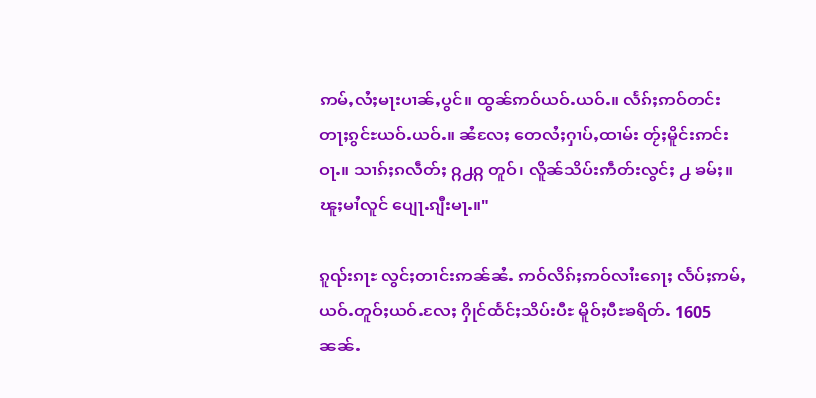ဢမ်ႇလႆႈမႃးပၢၼ်ႇပွင်။ ထွၼ်ဢဝ်ယဝ်ႉယဝ်ႉ။ လႅၵ်ႈဢဝ်တင်း တႃႈၵွင်ႊယဝ်ႉယဝ်ႉ။ ၼႆလႄႈ တေလႆႈႁၢပ်ႇထၢမ်း တႂ်ႈမိူင်းဢင်းဝႃႉ။ သၢၵ်ႈၵလဵတ်ႈ ႙႕႙ တူဝ်၊ လိူၼ်သိပ်းဢဵတ်းလွင်ႈ ႕ ၶမ်ႈ။ ၽူႈမၢႆလူင် ပျေႃႉၵျီးမႃႉ။"

ၵူၺ်းၵႃႊ လွင်ႈတၢင်းဢၼ်ၼႆႉ ဢဝ်လိၵ်ႈဢဝ်လၢႆးၵေႃႈ လႅပ်ႈဢမ်ႇယဝ်ႉတူဝ်ႈယဝ်ႉလႄႈ ႁိုင်ထႅင်ႈသိပ်းပီႊ မိူဝ်ႈပီႊၶရိတ်ႉ 1605 ၼၼ်ႉ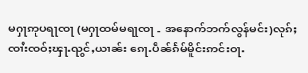မႁႃဢုပရႃၸႃ (မႁႃထမ်မရႃၸႃ - အနောက်ဘက်လွန်မင်း)လုၵ်ႈၸၢႆးၸဝ်ႈၾႃႉၺွင်ႇယၢၼ်း ၵေႃႉပဵၼ်ၵႅမ်မိူင်းဢင်းဝႃႉ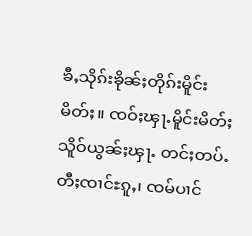ၶီႇသိုၵ်းၶိုၼ်ႈတိုၵ်းမိူင်းမိတ်ႈ။ ၸဝ်ႈၾႃႉမိူင်းမိတ်ႈ သိူဝ်ယွၼ်ႈၾႃႉ တင်ႈတပ်ႉတီႈၸၢင်ႊၵူႇ၊ ၸမ်ပၢင်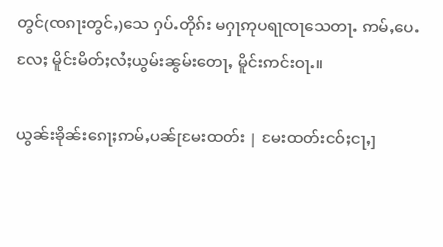တွင်(ၸၵႃးတွင်ႇ)သေ ႁပ်ႉတိုၵ်း မႁႃဢုပရႃၸႃသေတႃႉ ဢမ်ႇပေႉလႄႈ မိူင်းမိတ်ႈလႆႈယွမ်းၼွမ်းတေႃႇ မိူင်းဢင်းဝႃႉ။

ယွၼ်းၶိုၼ်းၵေႃႈဢမ်ႇပၼ်[မႄးထတ်း | မႄးထတ်းငဝ်ႈငႃႇ]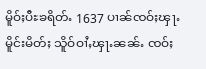မိူဝ်ႈပီႊၶရိတ်ႉ 1637 ပၢၼ်ၸဝ်ႈၾႃႉမိူင်းမိတ်ႈ သိူဝ်ဝၢႆႇၾႃႉၼၼ်ႉ ၸဝ်ႈ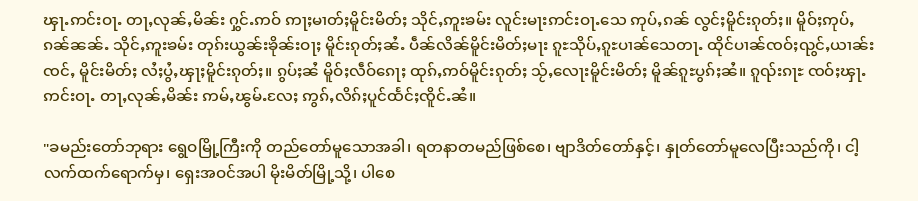ၾႃႉဢင်းဝႃႉ တႃႇလုၼ်ႇမိၼ်း ႁွင်ႉဢဝ် ဢႃႈမၢတ်ႈမိူင်းမိတ်ႈ သိုင်ႇဢူးၶမ်း လူင်းမႃးဢင်းဝႃႉသေ ဢုပ်ႇၵၼ် လွင်ႈမိူင်းၵုတ်ႈ။ မိူဝ်ႈဢုပ်ႇၵၼ်ၼၼ်ႉ သိုင်ႇဢူးၶမ်း တုၵ်းယွၼ်းၶိုၼ်းဝႃႈ မိူင်းၵုတ်ႈၼႆႉ ပဵၼ်လိၼ်မိူင်းမိတ်ႈမႃး ၵူႊသိုပ်ႇၵူႊပၢၼ်သေတႃႉ ထိုင်ပၢၼ်ၸဝ်ႈၺွင်ႇယၢၼ်းၸင်ႇ မိူင်းမိတ်ႈ လႆႈပွႆႇၾႃႈမိူင်းၵုတ်ႈ။ ၵွပ်ႈၼႆ မိူဝ်ႈလဵဝ်ၵေႃႈ ထုၵ်ႇဢဝ်မိူင်းၵုတ်ႈ သႂ်ႇလေႃးမိူင်းမိတ်ႈ မိူၼ်ၵူႊပွၵ်ႈၼႆ။ ၵူၺ်းၵႃႊ ၸဝ်ႈၾႃႉဢင်းဝႃႉ တႃႇလုၼ်ႇမိၼ်း ဢမ်ႇၽွမ်ႉလႄႈ ဢွၵ်ႇလိၵ်ႈပူင်ထႅင်ႈၸိူင်ႉၼႆ။

"ခမည်းတော်ဘုရား ရွေဝမြို့ကြီးကို တည်တော်မူသောအခါ၊ ရတနာတမည်ဖြစ်စေ၊ ဗျာဒိတ်တော်နှင့်၊ နှုတ်တော်မူလေပြီးသည်ကို၊ ငါ့လက်ထက်ရောက်မှ၊ ရှေးအဝင်အပါ မိုးမိတ်မြို့သို့၊ ပါစေ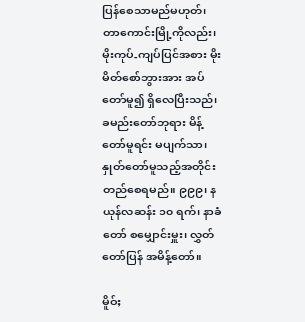ပြန်စေသာမည်မဟုတ်၊ တာကောင်းမြို့ကိုလည်း၊ မိုးကုပ်-ကျပ်ပြင်အစား မိုးမိတ်စော်ဘွားအား အပ်တော်မူ၍ ရှိလေပြီးသည်၊ ခမည်းတော်ဘုရား မိန့်တော်မူရင်း မပျက်သာ၊ နှုတ်တော်မူသည့်အတိုင်း တည်စေရမည်။ ၉၉၉၊ နယုန်လဆန်း ၁၀ ရက်၊ နာခံတော် စမျှောင်းမှူး၊ လွှတ်တော်ပြန် အမိန့်တော်။

မိူဝ်ႈ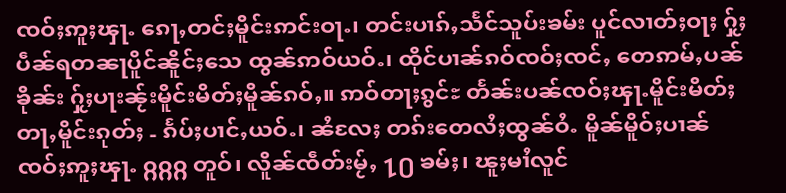ၸဝ်ႈဢူႈၾႃႉ ၵေႃႇတင်ႈမိူင်းဢင်းဝႃႉ၊ တင်းပၢၵ်ႇသႅင်သူပ်းၶမ်း ပူင်လၢတ်ႈဝႃႈ ႁႂ်ႈပဵၼ်ရတၼႃပိူင်ၼိူင်ႈသေ ထွၼ်ဢဝ်ယဝ်ႉ၊ ထိုင်ပၢၼ်ၵဝ်ၸဝ်ႈၸင်ႇ တေဢမ်ႇပၼ်ၶိုၼ်း ႁႂ်ႈပႃးၼႂ်းမိူင်းမိတ်ႈမိူၼ်ၵဝ်ႇ။ ဢဝ်တႃႈၵွင်ႊ တႅၼ်းပၼ်ၸဝ်ႈၾႃႉမိူင်းမိတ်ႈ တႃႇမိူင်းၵုတ်ႈ - ၵႅပ်ႈပၢင်ႇယဝ်ႉ၊ ၼႆလႄႈ တၵ်းတေလႆႈထွၼ်ဝႆႉ မိူၼ်မိူဝ်ႈပၢၼ်ၸဝ်ႈဢူႈၾႃႉ ႙႙႙ တူဝ်၊ လိူၼ်ၸဵတ်းမႂ်ႇ ႑႐ ၶမ်ႈ၊ ၽူႈမၢႆလူင်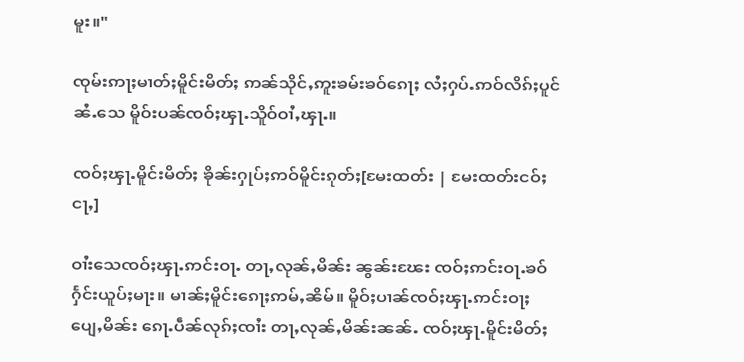မူး။"

ၸုမ်းဢႃႈမၢတ်ႈမိူင်းမိတ်ႈ ဢၼ်သိုင်ႇဢူးၶမ်းၶဝ်ၵေႃႈ လႆႈႁပ်ႉဢဝ်လိၵ်ႈပူင်ၼႆႉသေ မိူဝ်းပၼ်ၸဝ်ႈၾႃႉသိူဝ်ဝၢႆႇၾႃႉ။

ၸဝ်ႈၾႃႉမိူင်းမိတ်ႈ ၶိုၼ်းႁုပ်ႈဢဝ်မိူင်းၵုတ်ႈ[မႄးထတ်း | မႄးထတ်းငဝ်ႈငႃႇ]

ဝၢႆးသေၸဝ်ႈၾႃႉဢင်းဝႃႉ တႃႇလုၼ်ႇမိၼ်း ၼွၼ်းၽႄး ၸဝ်ႈဢင်းဝႃႉၶဝ် ႁႅင်းယူပ်ႈမႃး။ မၢၼ်ႈမိူင်းၵေႃႈဢမ်ႇၼိမ်။ မိူဝ်ႈပၢၼ်ၸဝ်ႈၾႃႉဢင်းဝႃႈ ပျေႇမိၼ်း ၵေႃႉပဵၼ်လုၵ်ႈၸၢႆး တႃႇလုၼ်ႇမိၼ်းၼၼ်ႉ ၸဝ်ႈၾႃႉမိူင်းမိတ်ႈ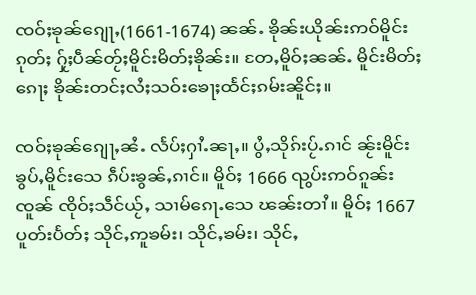ၸဝ်ႈၶုၼ်ၵျေႃႇ(1661-1674) ၼၼ်ႉ ၶိုၼ်းယိုၼ်းဢဝ်မိူင်းၵုတ်ႈ ႁႂ်ႈပဵၼ်တႂ်ႈမိူင်းမိတ်ႈၶိုၼ်း။ တႄႇမိူဝ်ႈၼၼ်ႉ မိူင်းမိတ်ႈၵေႃႈ ၶိုၼ်းတင်ႈလႆႈသဝ်းၶေႃႈထႅင်ႈၵမ်းၼိူင်ႈ။

ၸဝ်ႈၶုၼ်ၵျေႃႇၼႆႉ လႅပ်ႈႁၢႆႉၼႃႇ။ ပွႆႇသိုၵ်းပႂ်ႉၵၢင် ၼႂ်းမိူင်းၶွပ်ႇမိူင်းသေ ၵဵပ်းၶွၼ်ႇၵၢင်။ မိူဝ်ႈ 1666 ၺွပ်းဢဝ်ၵူၼ်းၸူၼ် ၸိုဝ်ႈသဵင်ယႂ်ႇ သၢမ်ၵေႃႉသေ ၽၼ်းတၢႆ။ မိူဝ်ႈ 1667 ပူတ်းပႅတ်ႈ သိုင်ႇဢူၶမ်း၊ သိုင်ႇၶမ်း၊ သိုင်ႇ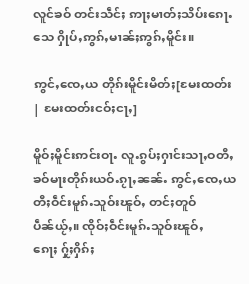လူင်ၶဝ် တင်းသဵင်ႈ ဢႃႈမၢတ်ႈသိပ်းၵေႃႉသေ ႁိုပ်ႇဢွၵ်ႇမၢၼ်ႈဢွၵ်ႇမိူင်း။

ဢွင်ႇၸေႇယ တိုၵ်းမိူင်းမိတ်ႈ[မႄးထတ်း | မႄးထတ်းငဝ်ႈငႃႇ]

မိူဝ်ႈမိူင်းဢင်းဝႃႉ လူႉၵွပ်ႈႁၢင်းသႃႇဝတီႇၶဝ်မႃးတိုၵ်းယဝ်ႉၵႂႃႇၼၼ်ႉ ဢွင်ႇၸေႇယ တီႈဝဵင်းမူၵ်ႉသူဝ်းၽူဝ်ႇ တင်ႈတူဝ်ပဵၼ်ယႂ်ႇ။ ၸိုဝ်ႈဝဵင်းမူၵ်ႉသူဝ်းၽူဝ်ႇၵေႃႈ ႁႂ်ႈႁိၵ်ႈ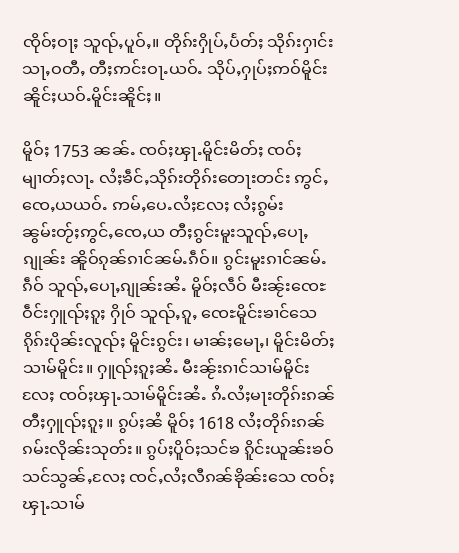ၸိုဝ်ႈဝႃႈ သူၺ်ႇပူဝ်ႇ။ တိုၵ်းႁိုပ်ႇပႅတ်ႈ သိုၵ်းႁၢင်းသႃႇဝတီႇ တီႈဢင်းဝႃႉယဝ်ႉ သိုပ်ႇႁုပ်ႈဢဝ်မိူင်းၼိူင်ႈယဝ်ႉမိူင်းၼိူင်ႈ။

မိူဝ်ႈ 1753 ၼၼ်ႉ ၸဝ်ႈၾႃႉမိူင်းမိတ်ႈ ၸဝ်ႈမျၢတ်ႈလႃႉ လႆႈၶဵင်ႇသိုၵ်းတိုၵ်းတေႃးတင်း ဢွင်ႇၸေႇယယဝ်ႉ ဢမ်ႇပေႉလႆႈလႄႈ လႆႈၵွမ်းၼွမ်းတႂ်ႈဢွင်ႇၸေႇယ တီႈၵွင်းမူးသူၺ်ႇပေႃႇၵျုၼ်း ၼိူဝ်ၵုၼ်ၵၢင်ၼမ်ႉၵဵဝ်။ ၵွင်းမူးၵၢင်ၼမ်ႉၵဵဝ် သူၺ်ႇပေႃႇၵျုၼ်းၼႆႉ မိူဝ်ႈလဵဝ် မီးၼႂ်းၸေႊဝဵင်းႁူၺ်ႈၵူႈ ႁိုဝ် သူၺ်ႇၵူႇ ၸေႊမိူင်းၶၢင်သေ ၵိုၵ်းပိုၼ်းလူၺ်ႈ မိူင်းၵွင်း၊ မၢၼ်ႈမေႃႇ၊ မိူင်းမိတ်ႈ သၢမ်မိူင်း။ ႁူၺ်ႈၵူႈၼႆႉ မီးၼႂ်းၵၢင်သၢမ်မိူင်းလႄႈ ၸဝ်ႈၾႃႉသၢမ်မိူင်းၼႆႉ ၵႆႉလႆႈမႃးတိုၵ်းၵၼ်တီႈႁူၺ်ႈၵူႈ။ ၵွပ်ႈၼႆ မိူဝ်ႈ 1618 လႆႈတိုၵ်းၵၼ် ၵမ်းလိုၼ်းသုတ်း။ ၵွပ်ႈပိူဝ်ႈသင်ၶ ၵိူင်းယူၼ်းၶဝ် သင်သွၼ်ႇလႄႈ ၸင်ႇလႆႈလီၵၼ်ၶိုၼ်းသေ ၸဝ်ႈၾႃႉသၢမ်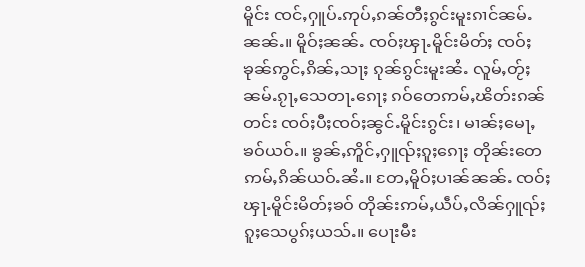မိူင်း ၸင်ႇႁူပ်ႉဢုပ်ႇၵၼ်တီႈၵွင်းမူးၵၢင်ၼမ်ႉၼၼ်ႉ။ မိူဝ်ႈၼၼ်ႉ ၸဝ်ႈၾႃႉမိူင်းမိတ်ႈ ၸဝ်ႈၶုၼ်ဢွင်ႇၵိၼ်ႇသႃႈ ၵုၼ်ၵွင်းမူးၼႆႉ လူမ်ႇတႂ်ႈၼမ်ႉၵႂႃႇသေတႃႉၵေႃႈ ၵဝ်တေဢမ်ႇၽိတ်းၵၼ်တင်း ၸဝ်ႈပီႈၸဝ်ႈၼွင်ႉမိူင်းၵွင်း၊ မၢၼ်ႈမေႃႇၶဝ်ယဝ်ႉ။ ၶွၼ်ႇဢိူင်ႇႁူၺ်ႈၵူႈၵေႃႈ တိုၼ်းတေဢမ်ႇၵိၼ်ယဝ်ႉၼႆႉ။ တႄႇမိူဝ်ႈပၢၼ်ၼၼ်ႉ ၸဝ်ႈၾႃႉမိူင်းမိတ်ႈၶဝ် တိုၼ်းဢမ်ႇယဵပ်ႇလိၼ်ႁူၺ်ႈၵူႈသေပွၵ်ႈယသ်ႉ။ ပေႃးမီး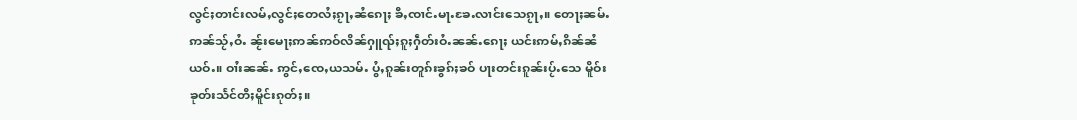လွင်ႈတၢင်းလမ်ႇလွင်ႈတေလႆႈၵႂႃႇၼႆၵေႃႈ ၶီႇၸၢင်ႉမႃႉၶႄႉလၢင်းသေၵႂႃႇ။ တေႃႈၼမ်ႉဢၼ်သႂ်ႇဝႆႉ ၼႂ်းမေႃႈဢၼ်ဢဝ်လိၼ်ႁူၺ်ႈၵူႈႁဵတ်းဝႆႉၼၼ်ႉၵေႃႈ ယင်းဢမ်ႇၵိၼ်ၼႆယဝ်ႉ။ ဝၢႆးၼၼ်ႉ ဢွင်ႇၸေႇယသမ်ႉ ပွႆႇၵူၼ်းတူၵ်းၶွၵ်ႈၶဝ် ပႃးတင်းၵူၼ်းပႂ်ႉသေ မိူဝ်းၶုတ်းသႅင်တီႈမိူင်းၵုတ်ႈ။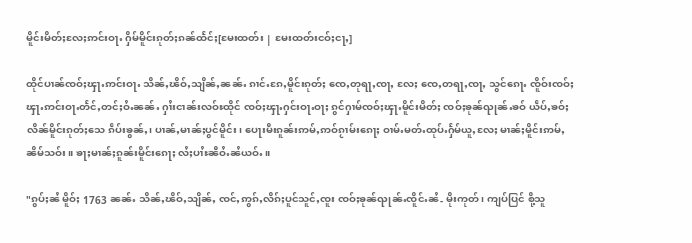မိူင်းမိတ်ႈလႄႈဢင်းဝႃႉ ႁိမ်မိူင်းၵုတ်ႈၵၼ်ထႅင်ႈ[မႄးထတ်း | မႄးထတ်းငဝ်ႈငႃႇ]

ထိုင်ပၢၼ်ၸဝ်ႈၾႃႉဢင်းဝႃႉ သိၼ်ႇၽိဝ်ႇသျိၼ်ႇၼၼ်ႉ ၵၢင်ႉၵႄႇမိူင်းၵုတ်ႈ ၸေႇတုရႃႇၸႃႇ လႄႈ ၸေႇတရႃႇၸႃႇ သွင်ၵေႃႉ ၸိူဝ်းၸဝ်ႈၾႃႉဢင်းဝႃႉတႅင်ႇတင်ႈဝႆႉၼၼ်ႉ ႁၢႆးငၢၼ်းလဝ်ႊထိုင် ၸဝ်ႈၾႃႉႁင်းဝႃႉဝႃႈ ၵွင်ႁၢမ်ၸဝ်ႈၾႃႉမိူင်းမိတ်ႈ ၸဝ်ႈၶုၼ်ၺုၼ်ႉၶဝ် ယဵပ်ႇၶဝ်ႈလိၼ်မိူင်းၵုတ်ႈသေ ၵဵပ်းၶွၼ်ႇ၊ ပၢၼ်ႇမၢၼ်ႈပွင်မိူင်း၊ ပေႃးမီးၵူၼ်းဢမ်ႇဢဝ်ၵႂၢမ်းၵေႃႈ ဝၢမ်ႉမတ်ႉထုပ်ႉႁႅမ်ယူႇလႄႈ မၢၼ်ႈမိူင်းဢမ်ႇၼိမ်သဝ်း။ ၶႃႈမၢၼ်ႈၵူၼ်းမိူင်းၵေႃႈ လႆႈပၢႆႊၼီဝႆႉၼႆယဝ်ႉ။

"ၵွပ်ႈၼႆ မိူဝ်ႈ 1763 ၼၼ်ႉ သိၼ်ႇၽိဝ်ႇသျိၼ်ႇ ၸင်ႇဢွၵ်ႇလိၵ်ႈပူင်သူင်ႇၸူး ၸဝ်ႈၶုၼ်ၺုၼ်ႉၸိူင်ႉၼႆ- မိုးကုတ်၊ ကျပ်ပြင် စို့သူ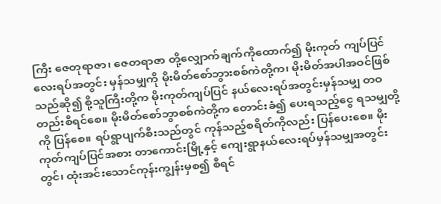ကြီး ဇေတုရာဇာ၊ ဇေတရာဇာ တို့လျှောက်ချက်ကိုထောက်၍ မိုးကုတ် ကျပ်ပြင်လေးရပ်အတွင်း မှန်သမျှကို မိုးမိတ်စော်ဘွားစစ်ကဲတို့က၊ မိုးမိတ်အပါအဝင်ဖြစ်သည်ဆို၍ စို့သူကြီးတို့က မိုးကုတ်ကျပ်ပြင် နယ်လေးရပ်အတွင်းမှန်သမျှ တဝတည်းစီရင်စေ။ မိုးမိတ်စော်ဘွာစစ်ကဲတို့က တောင်းခံ၍ ပေးရသည့်ငွေ ရသမျှတို့ကို ပြန်စေ။ ရပ်ရွာပျက်စီးသည်တွင် ကုန်သည့်စရိတ်ကိုလည်း ပြန်ပေးစေ။ မိုးကုတ်ကျပ်ပြင်အစား တာကောင်းမြို့နှင့် ကျေးရွာနယ်လေးရပ်မှန်သမျှအတွင်းတွင်၊ ထုံးအင်းသောင်ကုန်းကျွန်းမှစ၍ စီရင်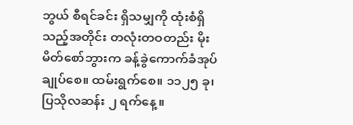ဘွယ် စီရင်ခင်း ရှိသမျှကို ထုံးစံရှိသည့်အတိုင်း တလုံးတဝတည်း မိုးမိတ်စော်ဘွားက ခန့်ခွဲကောက်ခံအုပ်ချုပ်စေ။ ထမ်းရွက်စေ။ ၁၁၂၅ ခု၊ ပြသိုလဆန်း ၂ ရက်နေ့။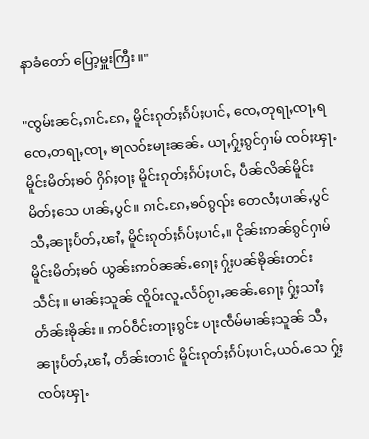နာခံတော် ပြော့မှူးကြီး။"

"ၸွမ်းၼင်ႇၵၢင်ႉၵႄႇ မိူင်းၵုတ်ႈၵႅပ်ႈပၢင်ႇ ၸေႇတုရႃႇၸႃႇရ ၸေႇတရႃႇၸႃႇ ၶႃလဝ်ႊမႃးၼၼ်ႉ ယႃႇႁႂ်ႈၵွင်ႁၢမ် ၸဝ်ႈၾႃႉမိူင်းမိတ်ႈၶဝ် ႁိၵ်ႈဝႃႈ မိူင်းၵုတ်ႈၵႅပ်ႈပၢင်ႇ ပဵၼ်လိၼ်မိူင်းမိတ်ႈသေ ပၢၼ်ႇပွင်။ ၵၢင်ႉၵႄႇၶဝ်ၵွၺ်း တေလႆႈပၢၼ်ႇပွင် သီႇၼႃႈပႅတ်ႇၽၢႆႇ မိူင်းၵုတ်ႈၵႅပ်ႈပၢင်ႇ။ ငိုၼ်းဢၼ်ၵွင်ႁၢမ်မိူင်းမိတ်ႈၶဝ် ယွၼ်းဢဝ်ၼၼ်ႉၵေႃႈ ႁႂ်ႈပၼ်ၶိုၼ်းတင်းသဵင်ႈ။ မၢၼ်ႈသူၼ် ၸိူဝ်းလူႉလႅဝ်ၵႂၢႇၼၼ်ႉၵေႃႈ ႁႂ်ႈသၢႆႈတႅၼ်းၶိုၼ်း။ ဢဝ်ဝဵင်းတႃႈၵွင်ႊ ပႃးၸဵမ်မၢၼ်ႈသူၼ် သီႇၼႃႈပႅတ်ႇၽၢႆႇ တႅၼ်းတၢင် မိူင်းၵုတ်ႈၵႅပ်ႈပၢင်ႇယဝ်ႉသေ ႁႂ်ႈၸဝ်ႈၾႃႉ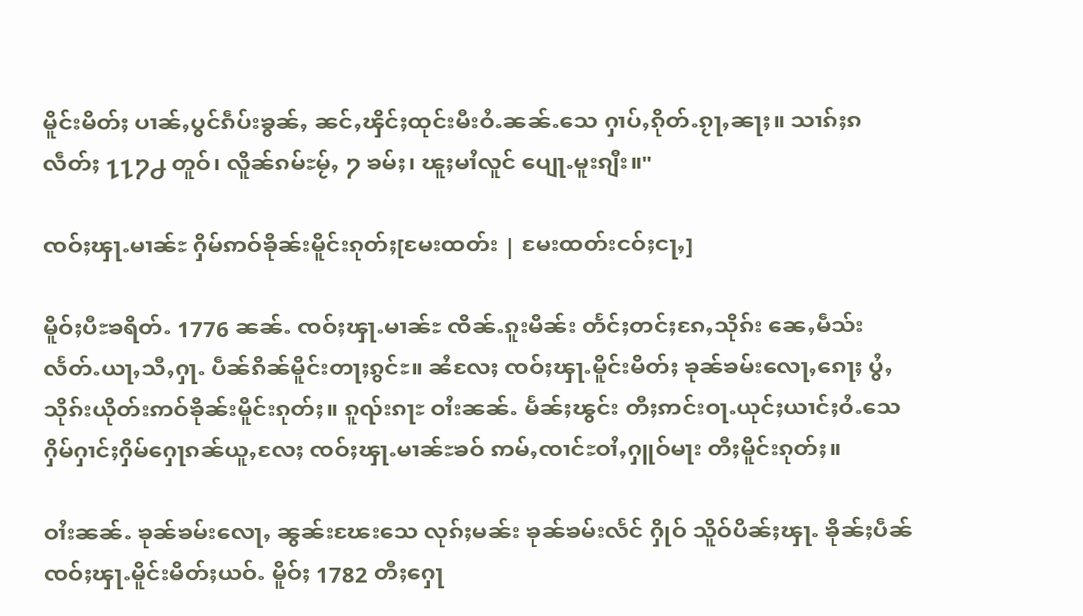မိူင်းမိတ်ႈ ပၢၼ်ႇပွင်ၵဵပ်းၶွၼ်ႇ ၼင်ႇၾိင်ႈထုင်းမီးဝႆႉၼၼ်ႉသေ ႁၢပ်ႇၵိုတ်ႉၵႂႃႇၼႃႈ။ သၢၵ်ႈၵလဵတ်ႈ ႑႑႒႕ တူဝ်၊ လိူၼ်ၵမ်ႊမႂ်ႇ ႒ ၶမ်ႈ၊ ၽူႈမၢႆလူင် ပျေႃႉမူးၵျီး။"

ၸဝ်ႈၾႃႉမၢၼ်ႊ ႁိမ်ဢဝ်ၶိုၼ်းမိူင်းၵုတ်ႈ[မႄးထတ်း | မႄးထတ်းငဝ်ႈငႃႇ]

မိူဝ်ႈပီႊၶရိတ်ႉ 1776 ၼၼ်ႉ ၸဝ်ႈၾႃႉမၢၼ်ႊ ၸိၼ်ႉၵူးမိၼ်း တႅင်ႈတင်ႈၵႄႇသိုၵ်း ၼေႇမဵသ်းလႅတ်ႉယႃႇသီႇႁႃႉ ပဵၼ်ၵိၼ်မိူင်းတႃႈၵွင်ႊ။ ၼႆလႄႈ ၸဝ်ႈၾႃႉမိူင်းမိတ်ႈ ၶုၼ်ၶမ်းလေႃႇၵေႃႈ ပွႆႇသိုၵ်းယိုတ်းဢဝ်ၶိုၼ်းမိူင်းၵုတ်ႈ။ ၵူၺ်းၵႃႊ ဝၢႆးၼၼ်ႉ မႅၼ်ႈၽွင်း တီႈဢင်းဝႃႉယုင်ႈယၢင်ႈဝႆႉသေ ႁိမ်ႁၢင်ႈႁိမ်ႁေႃၵၼ်ယူႇလႄႈ ၸဝ်ႈၾႃႉမၢၼ်ႊၶဝ် ဢမ်ႇၸၢင်ႊဝၢႆႇႁူဝ်မႃး တီႈမိူင်းၵုတ်ႈ။

ဝၢႆးၼၼ်ႉ ၶုၼ်ၶမ်းလေႃႇ ၼွၼ်းၽႄးသေ လုၵ်ႈမၼ်း ၶုၼ်ၶမ်းလႅင် ႁိုဝ် သိူဝ်ပိၼ်ႈၾႃႉ ၶိုၼ်ႈပဵၼ်ၸဝ်ႈၾႃႉမိူင်းမိတ်ႈယဝ်ႉ မိူဝ်ႈ 1782 တီႈႁေႃ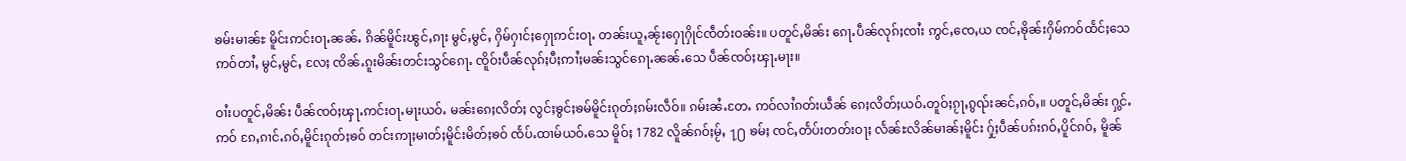ၶမ်းမၢၼ်ႊ မိူင်းဢင်းဝႃႉၼၼ်ႉ ၵိၼ်မိူင်းၽွင်ႇၵႃး မွင်ႇမွင်ႇ ႁိမ်ႁၢင်ႈႁေႃဢင်းဝႃႉ တၼ်းယူႇၼႂ်းႁေႃႁိုင်ၸဵတ်းဝၼ်း။ ပတူင်ႇမိၼ်း ၵေႃႉပဵၼ်လုၵ်ႈၸၢႆး ဢွင်ႇၸေႇယ ၸင်ႇၶိုၼ်းႁိမ်ဢဝ်ထႅင်ႈသေ ဢဝ်တၢႆႇ မွင်ႇမွင်ႇ လႄႈ ၸိၼ်ႉၵူးမိၼ်းတင်းသွင်ၵေႃႉ ၸိူဝ်းပဵၼ်လုၵ်ႈပီႈဢၢႆႈမၼ်းသွင်ၵေႃႉၼၼ်ႉသေ ပဵၼ်ၸဝ်ႈၾႃႉမႃး။

ဝၢႆးပတူင်ႇမိၼ်း ပဵၼ်ၸဝ်ႈၾႃႉဢင်းဝႃႉမႃးယဝ်ႉ မၼ်းၵေႈလိတ်ႈ လွင်ႈၶွင်ႈၶမ်မိူင်းၵုတ်ႈၵမ်းလဵဝ်။ ၵမ်းၼႆႉတႄႉ ဢဝ်လၢႆၵတ်းယဵၼ် ၵေႈလိတ်ႈယဝ်ႉတူဝ်ႈၵႂႃႇၵွၺ်းၼင်ႇၵဝ်ႇ။ ပတူင်ႇမိၼ်း ႁွင်ႉဢဝ် ၵႄႇၵၢင်ႉၵဝ်ႇမိူင်းၵုတ်ႈၶဝ် တင်းဢႃႈမၢတ်ႈမိူင်းမိတ်ႈၶဝ် ၸႅပ်ႉထၢမ်ယဝ်ႉသေ မိူဝ်ႈ 1782 လိူၼ်ၵဝ်ႈမႂ်ႇ ႑႐ ၶမ်ႈ ၸင်ႇတႅပ်းတတ်းဝႃႈ လႅၼ်ႊလိၼ်မၢၼ်ႈမိူင်း ႁႂ်ႈပဵၼ်ပၵ်းၵဝ်ႇပိူင်ၵဝ်ႇ မိူၼ်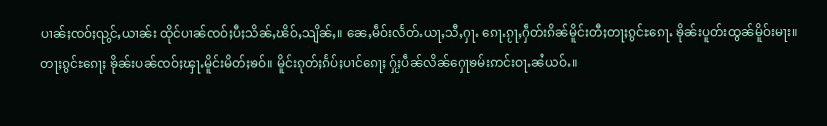ပၢၼ်ႈၸဝ်ႈၺွင်ႇယၢၼ်း ထိုင်ပၢၼ်ၸဝ်ႈပီႈသိၼ်ႇၽိဝ်ႇသျိၼ်ႇ။ ၼေႇမဵဝ်းလႅတ်ႉယႃႇသီႇႁႃႉ ၵေႃႉၵႂႃႇႁဵတ်းၵိၼ်မိူင်းတီႈတႃႈၵွင်ႊၵေႃႉ ၶိုၼ်းပူတ်းထွၼ်မိူဝ်းမႃး။ တႃႈၵွင်ႊၵေႃႈ ၶိုၼ်းပၼ်ၸဝ်ႈၾႃႉမိူင်းမိတ်ႈၶဝ်။ မိူင်းၵုတ်ႈၵႅပ်ႈပၢင်ၵေႃႈ ႁႂ်ႈပဵၼ်လိၼ်ႁေႃၶမ်းဢင်းဝႃႉၼႆယဝ်ႉ။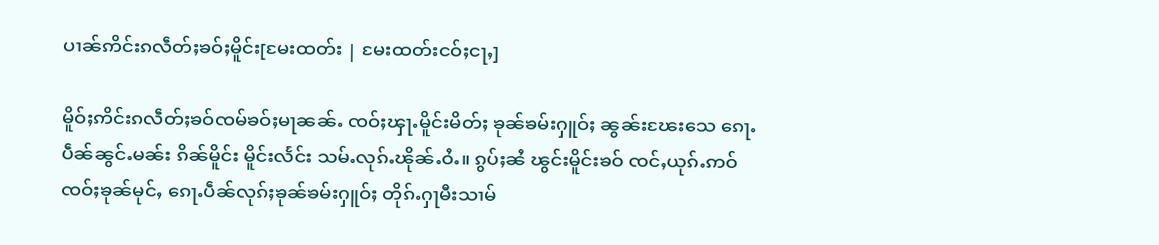ပၢၼ်ဢိင်းၵလဵတ်ႈၶဝ်ႈမိူင်း[မႄးထတ်း | မႄးထတ်းငဝ်ႈငႃႇ]

မိူဝ်ႈဢိင်းၵလဵတ်ႈၶဝ်ၸမ်ၶဝ်ႈမႃၼၼ်ႉ ၸဝ်ႈၾႃႉမိူင်းမိတ်ႈ ၶုၼ်ၶမ်းႁူဝ်ႈ ၼွၼ်းၽႄးသေ ၵေႃႉပဵၼ်ၼွင်ႉမၼ်း ၵိၼ်မိူင်း မိူင်းလႅင်း သမ်ႉလုၵ်ႉၽိုၼ်ႉဝႆႉ။ ၵွပ်ႈၼႆ ၽွင်းမိူင်းၶဝ် ၸင်ႇယုၵ်ႉဢဝ် ၸဝ်ႈၶုၼ်မုင်ႇ ၵေႃႉပဵၼ်လုၵ်ႈၶုၼ်ၶမ်းႁူဝ်ႈ တိုၵ်ႉႁႃမီးသၢမ်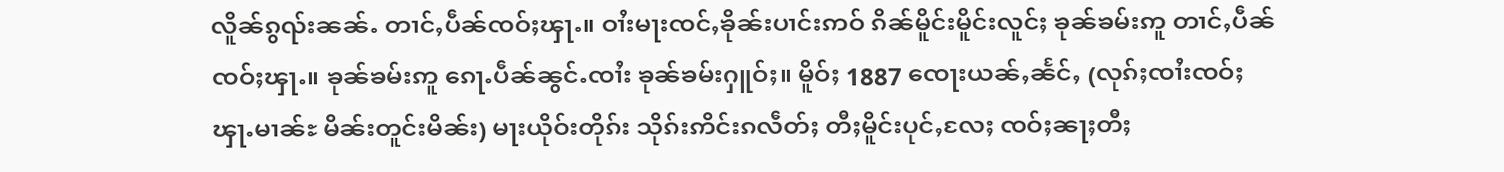လိူၼ်ၵွၺ်းၼၼ်ႉ တၢင်ႇပဵၼ်ၸဝ်ႈၾႃႉ။ ဝၢႆးမႃးၸင်ႇၶိုၼ်းပၢင်းဢဝ် ၵိၼ်မိူင်းမိူင်းလူင်ႈ ၶုၼ်ၶမ်းဢူ တၢင်ႇပဵၼ်ၸဝ်ႈၾႃႉ။ ၶုၼ်ၶမ်းဢူ ၵေႃႉပဵၼ်ၼွင်ႉၸၢႆး ၶုၼ်ၶမ်းႁူဝ်ႈ။ မိူဝ်ႈ 1887 ၸေႃးယၼ်ႇၼႅင်ႇ (လုၵ်ႈၸၢႆးၸဝ်ႈၾႃႉမၢၼ်ႊ မိၼ်းတူင်းမိၼ်း) မႃးယိုဝ်းတိုၵ်း သိုၵ်းဢိင်းၵလဵတ်ႈ တီႈမိူင်းပုင်ႇလႄႈ ၸဝ်ႈၼႃႈတီႈ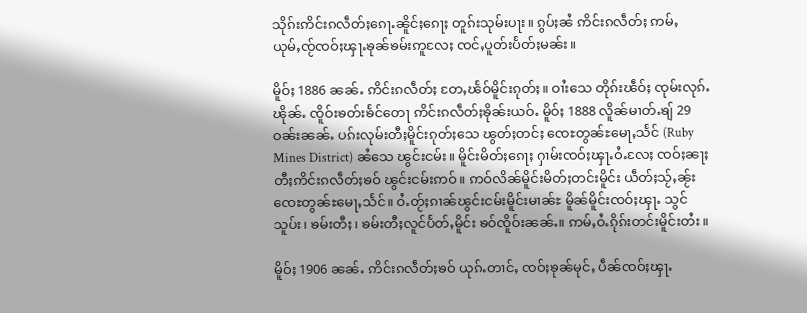သိုၵ်းဢိင်းၵလဵတ်ႈၵေႃႉၼိူင်ႈၵေႃႈ တူၵ်းသုမ်းပႃး။ ၵွပ်ႈၼႆ ဢိင်းၵလဵတ်ႈ ဢမ်ႇယုမ်ႇၸႂ်ၸဝ်ႈၾႃႉၶုၼ်ၶမ်းဢူလႄႈ ၸင်ႇပူတ်းပႅတ်ႈမၼ်း။

မိူဝ်ႈ 1886 ၼၼ်ႉ ဢိင်းၵလဵတ်ႈ တႄႇၽႅဝ်မိူင်းၵုတ်ႈ။ ဝၢႆးသေ တိုၵ်းၽဵဝ်ႈ ၸုမ်းလုၵ်ႉၽိုၼ်ႉ ၸိူဝ်းၶတ်းၶႅင်တေႃ ဢိင်းၵလဵတ်ႈၶိုၼ်းယဝ်ႉ မိူဝ်ႈ 1888 လိူၼ်မၢတ်ႉၶျ် 29 ဝၼ်းၼၼ်ႉ ပၵ်းလုမ်းတီႈမိူင်းၵုတ်ႈသေ ၽွတ်ႈတင်ႈ ၸေႊတွၼ်ႊမေႃႇသႅင် (Ruby Mines District) ၼႆသေ ၽွင်းငမ်း။ မိူင်းမိတ်ႈၵေႃႈ ႁၢမ်းၸဝ်ႈၾႃႉဝႆႉလႄႈ ၸဝ်ႈၼႃႈတီႈဢိင်းၵလဵတ်ႈၶဝ် ၽွင်းငမ်းဢဝ်။ ဢဝ်လိၼ်မိူင်းမိတ်ႈတင်းမိူင်း ယဵတ်ႈသႂ်ႇၼႂ်းၸေႊတွၼ်ႊမေႃႇသႅင်။ ဝႆႉတႂ်ႈၵၢၼ်ၽွင်းငမ်းမိူင်းမၢၼ်ႊ မိူၼ်မိူင်းၸဝ်ႈၾႃႉ သွင်သူပ်း၊ ၶမ်းတီႈ၊ ၶမ်းတီႈလူင်ပႅတ်ႇမိူင်း ၶဝ်ၸိူဝ်းၼၼ်ႉ။ ဢမ်ႇဝႆႉၵိုၵ်းတင်းမိူင်းတႆး။

မိူဝ်ႈ 1906 ၼၼ်ႉ ဢိင်းၵလဵတ်ႈၶဝ် ယုၵ်ႉတၢင်ႇ ၸဝ်ႈၶုၼ်မုင်ႇ ပဵၼ်ၸဝ်ႈၾႃႉ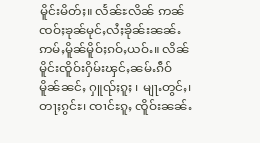မိူင်းမိတ်ႈ။ လႅၼ်ႊလိၼ် ဢၼ်ၸဝ်ႈၶုၼ်မုင်ႇလႆႈၶိုၼ်းၼၼ်ႉ ဢမ်ႇမိူၼ်မိူဝ်ႈၵဝ်ႇယဝ်ႉ။ လိၼ်မိူင်းၸိူဝ်းႁိမ်းၾင်ႇၼမ်ႉၵဵဝ် မိူၼ်ၼင်ႇ ႁူၺ်ႈၵူႈ ၊ မျႃႉတွင်ႇ၊ တႃႈၵွင်ႊ၊ ၸၢင်ႊၵူႇ ၸိူဝ်းၼၼ်ႉ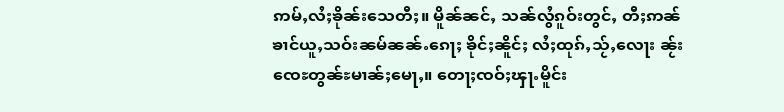ဢမ်ႇလႆႈၶိုၼ်းသေတီႈ။ မိူၼ်ၼင်ႇ သၼ်လွႆၵူဝ်းတွင်ႇ တီႈဢၼ်ၶၢင်ယူႇသဝ်းၼမ်ၼၼ်ႉၵေႃႈ ၶိုင်ႈၼိူင်ႈ လႆႈထုၵ်ႇသႂ်ႇလေႃး ၼႂ်းၸေႊတွၼ်ႊမၢၼ်ႈမေႃႇ။ တေႃႈၸဝ်ႈၾႃႉမိူင်း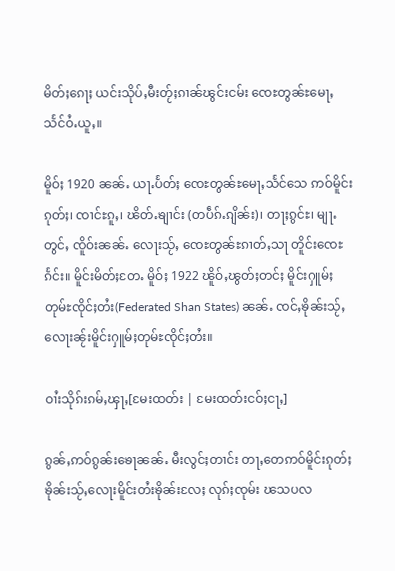မိတ်ႈၵေႃႈ ယင်းသိုပ်ႇမီးတႂ်ႈၵၢၼ်ၽွင်းငမ်း ၸေႊတွၼ်ႊမေႃႇသႅင်ဝႆႉယူႇ။

မိူဝ်ႈ 1920 ၼၼ်ႉ ယႃႉပႅတ်ႈ ၸေႊတွၼ်ႊမေႃႇသႅင်သေ ဢဝ်မိူင်းၵုတ်ႈ၊ ၸၢင်ႊၵူႇ၊ ၽိတ်ႉၶျၢင်း (တပဵၵ်ႉၵျိၼ်း)၊ တႃႈၵွင်ႊ၊ မျႃႉတွင်ႇ ၸိူဝ်းၼၼ်ႉ လေႃးသႂ်ႇ ၸေႊတွၼ်ႊၵၢတ်ႇသႃ တိူင်းၸေႊၵႅင်း။ မိူင်းမိတ်ႈတႄႉ မိူဝ်ႈ 1922 ၽိူဝ်ႇၽွတ်ႈတင်ႈ မိူင်းႁူမ်ႈတုမ်ႊၸိုင်ႈတႆး(Federated Shan States) ၼၼ်ႉ ၸင်ႇၶိုၼ်းသႂ်ႇလေႃးၼႂ်းမိူင်းႁူမ်ႈတုမ်ႊၸိုင်ႈတႆး။

ဝၢႆးသိုၵ်းၵမ်ႇၾႃႇ[မႄးထတ်း | မႄးထတ်းငဝ်ႈငႃႇ]

ၵွၼ်ႇဢဝ်ၵွၼ်းၶေႃၼၼ်ႉ မီးလွင်ႈတၢင်း တႃႇတေဢဝ်မိူင်းၵုတ်ႈ ၶိုၼ်းသႂ်ႇလေႃးမိူင်းတႆးၶိုၼ်းလႄႈ လုၵ်ႈၸုမ်း ၽသပလ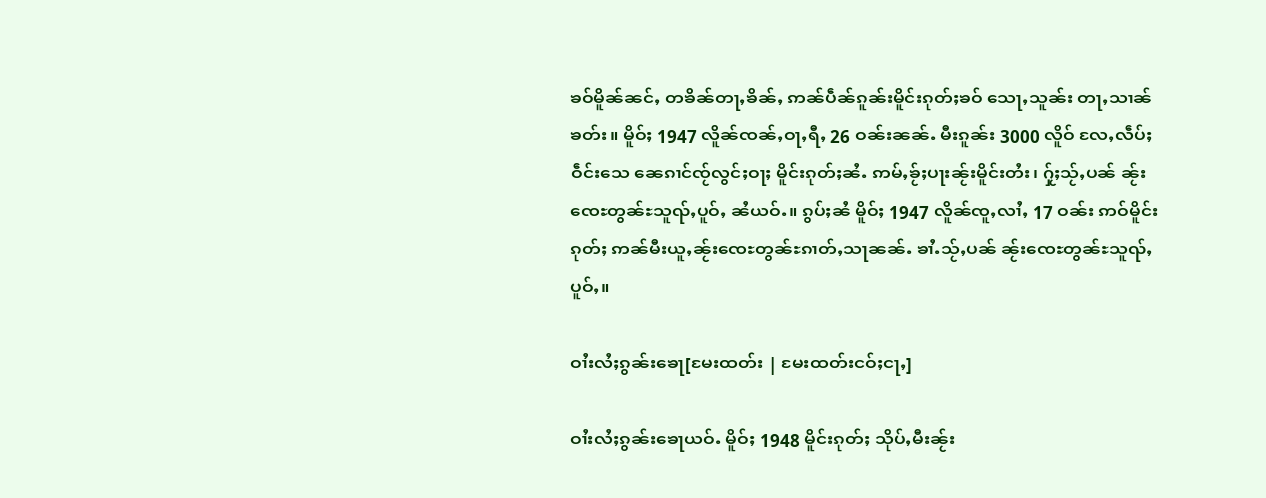ၶဝ်မိူၼ်ၼင်ႇ တၶိၼ်တႃႇၶိၼ်ႇ ဢၼ်ပဵၼ်ၵူၼ်းမိူင်းၵုတ်ႈၶဝ် သေႃႇသူၼ်း တႃႇသၢၼ်ၶတ်း။ မိူဝ်ႈ 1947 လိူၼ်ၸၼ်ႇဝႃႇရီႇ 26 ဝၼ်းၼၼ်ႉ မီးၵူၼ်း 3000 လိူဝ် လႄႇလဵပ်ႈဝဵင်းသေ ၼေၵၢင်ၸႂ်လွင်ႈဝႃႈ မိူင်းၵုတ်ႈၼႆႉ ဢမ်ႇၶႂ်ႈပႃးၼႂ်းမိူင်းတႆး၊ ႁႂ်ႈသႂ်ႇပၼ် ၼႂ်းၸေႊတွၼ်ႊသူၺ်ႇပူဝ်ႇ ၼႆယဝ်ႉ။ ၵွပ်ႈၼႆ မိူဝ်ႈ 1947 လိူၼ်ၸူႇလၢႆႇ 17 ဝၼ်း ဢဝ်မိူင်းၵုတ်ႈ ဢၼ်မီးယူႇၼႂ်းၸေႊတွၼ်ႊၵၢတ်ႇသႃၼၼ်ႉ ၶၢႆႉသႂ်ႇပၼ် ၼႂ်းၸေႊတွၼ်ႊသူၺ်ႇပူဝ်ႇ။

ဝၢႆးလႆႈၵွၼ်းၶေႃ[မႄးထတ်း | မႄးထတ်းငဝ်ႈငႃႇ]

ဝၢႆးလႆႈၵွၼ်းၶေႃယဝ်ႉ မိူဝ်ႈ 1948 မိူင်းၵုတ်ႈ သိုပ်ႇမီးၼႂ်း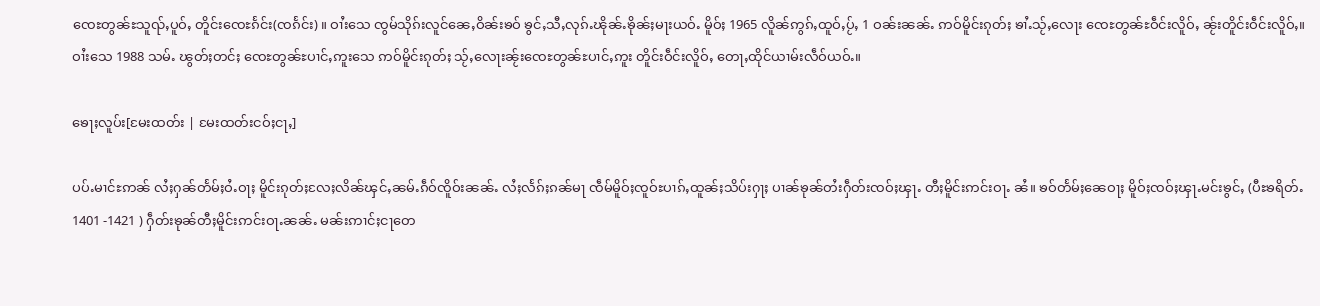ၸေႊတွၼ်ႊသူၺ်ႇပူဝ်ႇ တိူင်းၸေႊၵႅင်း(ၸၵႅင်း)။ ဝၢႆးသေ ၸွမ်သိုၵ်းလူင်ၼေႇဝိၼ်းၶဝ် ၶွင်ႇသီႇလုၵ်ႉၽိုၼ်ႉၶိုၼ်ႈမႃးယဝ်ႉ မိူဝ်ႈ 1965 လိူၼ်ဢွၵ်ႇထူဝ်ႇပႂ်ႇ 1 ဝၼ်းၼၼ်ႉ ဢဝ်မိူင်းၵုတ်ႈ ၶၢႆႉသႂ်ႇလေႃး ၸေႊတွၼ်ႊဝဵင်းလိူဝ်ႇ ၼႂ်းတိူင်းဝဵင်းလိူဝ်ႇ။ ဝၢႆးသေ 1988 သမ်ႉ ၽွတ်ႈတင်ႈ ၸေႊတွၼ်ႊပၢင်ႇဢူးသေ ဢဝ်မိူင်းၵုတ်ႈ သႂ်ႇလေႃးၼႂ်းၸေႊတွၼ်ႊပၢင်ႇဢူး တိူင်းဝဵင်းလိူဝ်ႇ တေႃႇထိုင်ယၢမ်းလဵဝ်ယဝ်ႉ။

ၶေႃႈလူပ်း[မႄးထတ်း | မႄးထတ်းငဝ်ႈငႃႇ]

ပပ်ႉမၢင်ႊဢၼ် လႆႈႁၼ်တႅမ်ႈဝႆႉဝႃႈ မိူင်းၵုတ်ႈလႄႈလိၼ်ၾင်ႇၼမ်ႉၵဵဝ်ၸိူဝ်းၼၼ်ႉ လႆႈလႅၵ်ႈၵၼ်မႃ ၸဵမ်မိူဝ်ႈၸူဝ်ႊပၢၵ်ႇထူၼ်ႈသိပ်းႁႃႈ ပၢၼ်ၶုၼ်တႆးႁဵတ်းၸဝ်ႈၾႃႉ တီႈမိူင်းဢင်းဝႃႉ ၼႆ။ ၶဝ်တႅမ်ႈၼေဝႃႈ မိူဝ်ႈၸဝ်ႈၾႃႉမင်းၶွင်ႇ (ပီႊၶရိတ်ႉ 1401 -1421 ) ႁဵတ်းၶုၼ်တီႈမိူင်းဢင်းဝႃႉၼၼ်ႉ မၼ်းဢၢင်ႈငႃတေ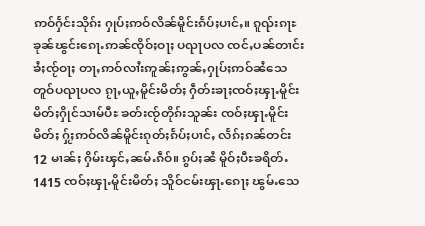ဢဝ်ႁႅင်းသိုၵ်း ႁုပ်ႈဢဝ်လိၼ်မိူင်းၵႅပ်ႈပၢင်ႇ။ ၵူၺ်းၵႃႊ ၶုၼ်ၽွင်းၵေႃႉဢၼ်ၸိုဝ်ႈဝႃႈ ပၺႃပလ ၸင်ႇပၼ်တၢင်းၶႆႈၸႂ်ဝႃႈ တႃႇဢဝ်လၢႆးဢူၼ်ႈဢွၼ်ႇႁုပ်ႈဢဝ်ၼႆသေ တူဝ်ပၺႃပလ ၵႂႃႇယူႇမိူင်းမိတ်ႈ ႁဵတ်းၶႃႈၸဝ်ႈၾႃႉမိူင်းမိတ်ႈႁိုင်သၢမ်ပီႊ ၶတ်းၸႂ်တိုၵ်းသူၼ်း ၸဝ်ႈၾႃႉမိူင်းမိတ်ႈ ႁႂ်ႈဢဝ်လိၼ်မိူင်းၵုတ်ႈၵႅပ်ႈပၢင်ႇ လႅၵ်ႈၵၼ်တင်း 12 မၢၼ်ႈ ႁိမ်းၾင်ႇၼမ်ႉၵဵဝ်။ ၵွပ်ႈၼႆ မိူဝ်ႈပီႊၶရိတ်ႉ 1415 ၸဝ်ႈၾႃႉမိူင်းမိတ်ႈ သိူဝ်ငမ်းၾႃႉၵေႃႈ ၽွမ်ႉသေ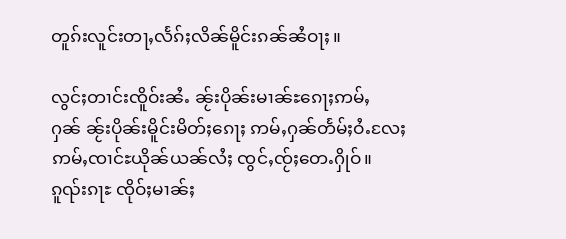တူၵ်းလူင်းတႃႇလႅၵ်ႈလိၼ်မိူင်းၵၼ်ၼႆဝႃႈ။

လွင်ႈတၢင်းၸိူဝ်းၼႆႉ ၼႂ်းပိုၼ်းမၢၼ်ႊၵေႃႈဢမ်ႇႁၼ် ၼႂ်းပိုၼ်းမိူင်းမိတ်ႈၵေႃႈ ဢမ်ႇႁၼ်တႅမ်ႈဝႆႉလႄႈ ဢမ်ႇၸၢင်ႊယိုၼ်ယၼ်လႆႈ ၸွင်ႇၸႂ်ႈတေႉႁိုဝ်။ ၵူၺ်းၵႃႊ ၸိုဝ်ႈမၢၼ်ႈ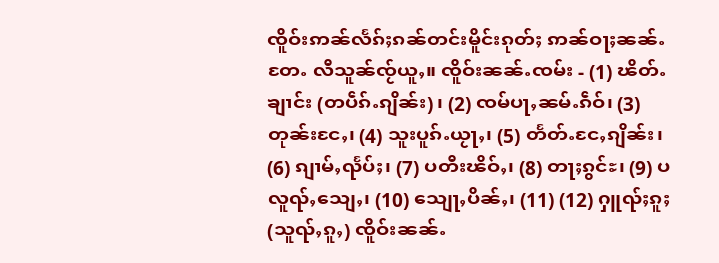ၸိူဝ်းဢၼ်လႅၵ်ႈၵၼ်တင်းမိူင်းၵုတ်ႈ ဢၼ်ဝႃႈၼၼ်ႉတႄႉ လီသူၼ်ၸႂ်ယူႇ။ ၸိူဝ်းၼၼ်ႉၸမ်း - (1) ၽိတ်ႉၶျၢင်း (တပဵၵ်ႉၵျိၼ်း)၊ (2) ၸမ်ပႃႇၼမ်ႉၵဵဝ်၊ (3) တုၼ်းငႄႇ၊ (4) သူးပူၵ်ႉယႂႃႇ၊ (5) တႅတ်ႉငႄႇၵျိၼ်း၊ (6) ၵျၢမ်ႇၺႅပ်ႈ၊ (7) ပတီးၽိဝ်ႇ၊ (8) တႃႈၵွင်ႊ၊ (9) ပလူၺ်ႇသျေႇ၊ (10) သျေႃႇပိၼ်ႇ၊ (11) (12) ႁူၺ်ႈၵူႈ (သူၺ်ႇၵူႇ) ၸိူဝ်းၼၼ်ႉ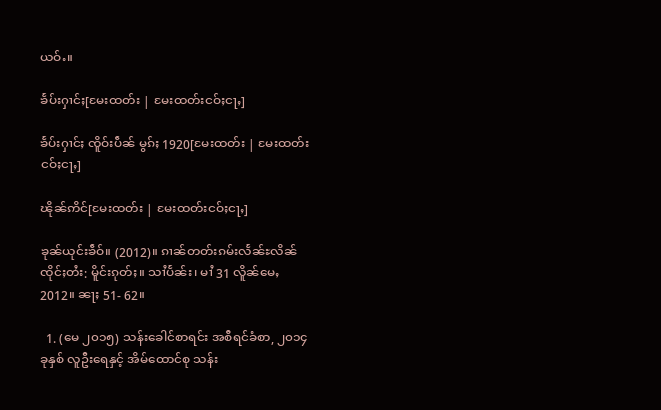ယဝ်ႉ။

ၶႅပ်းႁၢင်ႈ[မႄးထတ်း | မႄးထတ်းငဝ်ႈငႃႇ]

ၶႅပ်းႁၢင်ႈ ၸိူဝ်းပဵၼ် မွၵ်ႈ 1920[မႄးထတ်း | မႄးထတ်းငဝ်ႈငႃႇ]

ၽိုၼ်ဢိင်[မႄးထတ်း | မႄးထတ်းငဝ်ႈငႃႇ]

ၶုၼ်ယုင်းၶဵဝ်။ (2012)။ ၵၢၼ်တတ်းၵမ်းလႅၼ်ႊလိၼ်ၸိုင်ႈတႆး: မိူင်းၵုတ်ႈ။ သၢႆပႅၼ်း၊ မၢႆ 31 လိူၼ်မေႇ 2012။ ၼႃႈ 51- 62။

  1. (မေ ၂၀၁၅) သန်းခေါင်စာရင်း အစီရင်ခံစာ, ၂၀၁၄ ခုနှစ် လူဦးရေနှင့် အိမ်ထောင်စု သန်း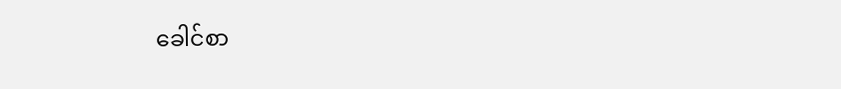ခေါင်စာ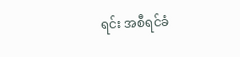ရင်း အစီရင်ခံ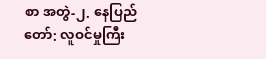စာ အတွဲ-၂. နေပြည်တော်: လူဝင်မှုကြီး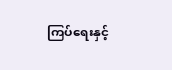ကြပ်ရေးနှင့်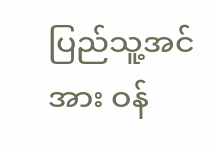ပြည်သူ့အင်အား ဝန်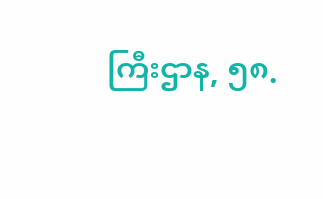ကြီးဌာန, ၅၈.